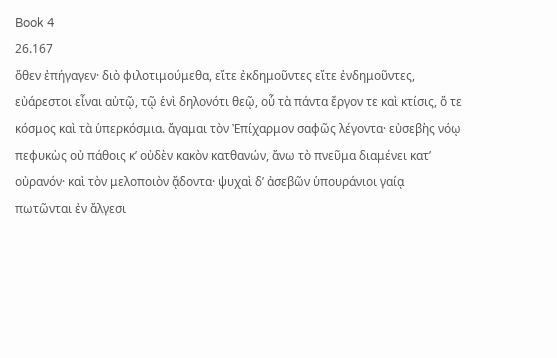Book 4
26.167
ὅθεν ἐπήγαγεν· διὸ φιλοτιμούμεθα, εἴτε ἐκδημοῦντες εἴτε ἐνδημοῦντες, εὐάρεστοι εἶναι αὐτῷ, τῷ ἑνὶ δηλονότι θεῷ, οὗ τὰ πάντα ἔργον τε καὶ κτίσις, ὅ τε κόσμος καὶ τὰ ὑπερκόσμια. ἄγαμαι τὸν Ἐπίχαρμον σαφῶς λέγοντα· εὐσεβὴς νόῳ πεφυκὼς οὐ πάθοις κ’ οὐδὲν κακὸν κατθανών, ἄνω τὸ πνεῦμα διαμένει κατ’ οὐρανόν· καὶ τὸν μελοποιὸν ᾄδοντα· ψυχαὶ δ’ ἀσεβῶν ὑπουράνιοι γαίᾳ πωτῶνται ἐν ἄλγεσι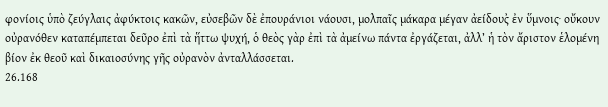φονίοις ὑπὸ ζεύγλαις ἀφύκτοις κακῶν, εὐσεβῶν δὲ ἐπουράνιοι νάουσι, μολπαῖς μάκαρα μέγαν ἀείδους̓ ἐν ὕμνοις· οὔκουν οὐρανόθεν καταπέμπεται δεῦρο ἐπὶ τὰ ἥττω ψυχή, ὁ θεὸς γὰρ ἐπὶ τὰ ἀμείνω πάντα ἐργάζεται, ἀλλ’ ἡ τὸν ἄριστον ἑλομένη βίον ἐκ θεοῦ καὶ δικαιοσύνης γῆς οὐρανὸν ἀνταλλάσσεται.
26.168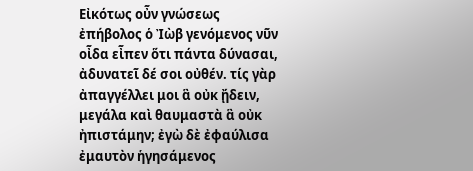Εἰκότως οὖν γνώσεως ἐπήβολος ὁ Ἰὼβ γενόμενος νῦν οἶδα εἶπεν ὅτι πάντα δύνασαι, ἀδυνατεῖ δέ σοι οὐθέν. τίς γὰρ ἀπαγγέλλει μοι ἃ οὐκ ᾔδειν, μεγάλα καὶ θαυμαστὰ ἃ οὐκ ἠπιστάμην; ἐγὼ δὲ ἐφαύλισα ἐμαυτὸν ἡγησάμενος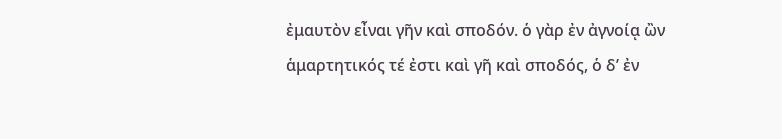ἐμαυτὸν εἶναι γῆν καὶ σποδόν. ὁ γὰρ ἐν ἀγνοίᾳ ὢν ἁμαρτητικός τέ ἐστι καὶ γῆ καὶ σποδός, ὁ δ’ ἐν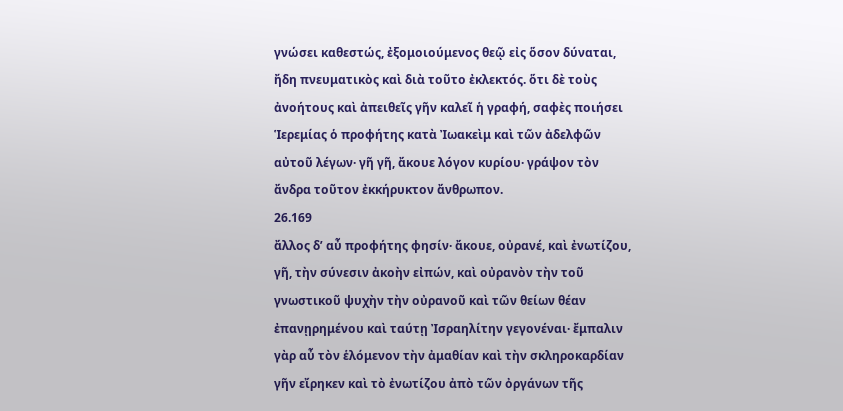γνώσει καθεστώς, ἐξομοιούμενος θεῷ εἰς ὅσον δύναται, ἤδη πνευματικὸς καὶ διὰ τοῦτο ἐκλεκτός. ὅτι δὲ τοὺς ἀνοήτους καὶ ἀπειθεῖς γῆν καλεῖ ἡ γραφή, σαφὲς ποιήσει Ἱερεμίας ὁ προφήτης κατὰ Ἰωακεὶμ καὶ τῶν ἀδελφῶν αὐτοῦ λέγων· γῆ γῆ, ἄκουε λόγον κυρίου· γράψον τὸν ἄνδρα τοῦτον ἐκκήρυκτον ἄνθρωπον.
26.169
ἄλλος δ’ αὖ προφήτης φησίν· ἄκουε, οὐρανέ, καὶ ἐνωτίζου, γῆ, τὴν σύνεσιν ἀκοὴν εἰπών, καὶ οὐρανὸν τὴν τοῦ γνωστικοῦ ψυχὴν τὴν οὐρανοῦ καὶ τῶν θείων θέαν ἐπανῃρημένου καὶ ταύτῃ Ἰσραηλίτην γεγονέναι· ἔμπαλιν γὰρ αὖ τὸν ἑλόμενον τὴν ἀμαθίαν καὶ τὴν σκληροκαρδίαν γῆν εἴρηκεν καὶ τὸ ἐνωτίζου ἀπὸ τῶν ὀργάνων τῆς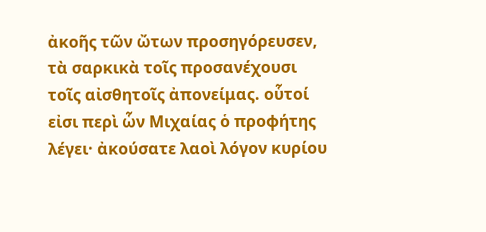ἀκοῆς τῶν ὤτων προσηγόρευσεν, τὰ σαρκικὰ τοῖς προσανέχουσι τοῖς αἰσθητοῖς ἀπονείμας. οὗτοί εἰσι περὶ ὧν Μιχαίας ὁ προφήτης λέγει· ἀκούσατε λαοὶ λόγον κυρίου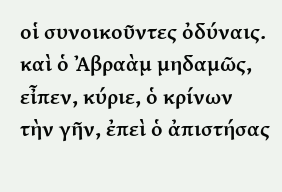οἱ συνοικοῦντες ὀδύναις. καὶ ὁ Ἀβραὰμ μηδαμῶς, εἶπεν, κύριε, ὁ κρίνων τὴν γῆν, ἐπεὶ ὁ ἀπιστήσας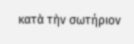κατὰ τὴν σωτήριον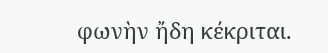φωνὴν ἤδη κέκριται.